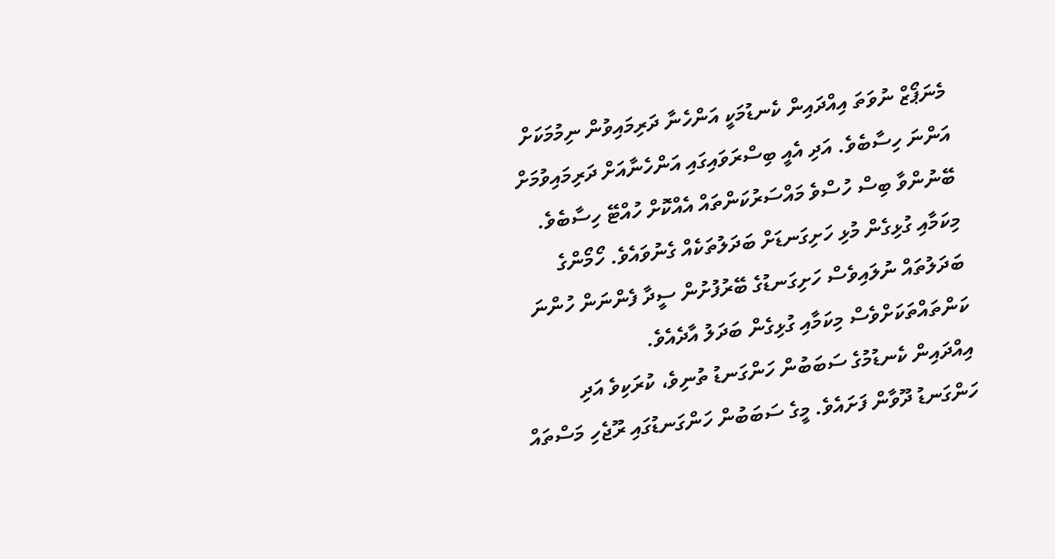މެނަޕޯޒް ނުވަތަ އިއްދައިން ކެނޑުމަކީ އަންހެނާ ދަރިމައިވުން ނިމުމަކަށް އަންނަ ހިސާބެވެ. އަދި އެއީ ބިސްރަވައިގައި އަންހެނާއަށް ދަރިމައިވުމަށް ބޭނުންވާ ބިސް ހުސްވެ މައްސަރުކަންތައް އެއްކޮށް ހުއްޓޭ ހިސާބެވެ. މިކަމާއި ގުޅިގެން މުޅި ހަށިގަނޑަށް ބަދަލުތަކެއް ގެނުވައެވެ. ހޯމޯންގެ ބަދަލުތައް ނުލައިވެސް ހަށިގަނޑުގެ ބޭރުފުށުން ސީދާ ފެންނަން ހުންނަ ކަންތައްތަކަށްވެސް މިކަމާއި ގުޅިގެން ބަދަލު އާދެއެވެ.
އިއްދައިން ކެނޑުމުގެ ސަބަބުން ހަންގަނޑު ތުނިވެ، ކުރަކިވެ އަދި ހަންގަނޑު ދޫވާން ފަށައެވެ. މީގެ ސަބަބުން ހަންގަނޑުގައި ރޫޖެހި މަސްތައް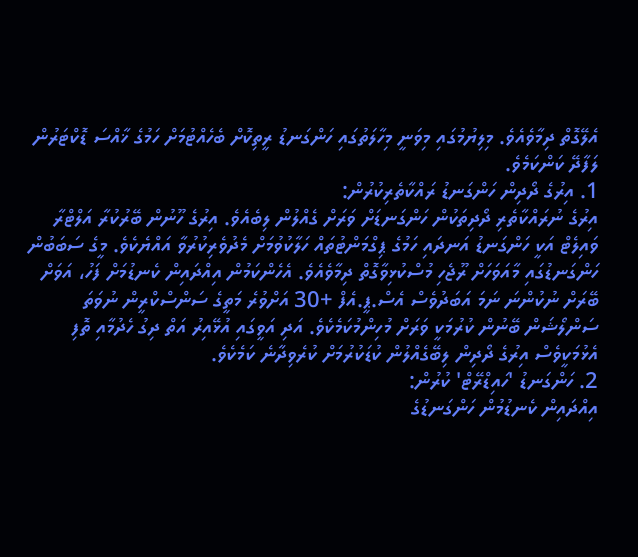އެލޭގޮތް ދިމާވެއެވެ. މިލިޔުމުގައި މިވަނީ މިހާލަތުގައި ހަންގަނޑު ރީތިކޮށް ބެހެއްޓުމަށް ހަމުގެ ޚާއްސަ ޑޮކްޓަރުން ލަފާދޭ ކަންކަމެވެ.
1. އިރުގެ ދޯދިން ހަންގަނޑު ރައްކާތެރިކުރުން:
އިރުގެ ނުރައްކާތެރި ދޯދިތަކުން ހަންގަނޑަށް ވަރަށް ގެއްލުން ލިބެއެވެ. އިރުގެ ހޫނުން ބޭރުކުރާ އަލްޓްރާ ވައިލެޓް އަކީ ހަންގަނޑު އަނދައި ހަމުގެ ޕިގްމަންޓުތައް ހަލާކުވުމަށް މެދުވެރިކުރުވާ އައްޔެކެވެ. މީގެ ސަބަބުން ހަންގަނޑުގައި މާއަވަހަށް ރޫޖެހި މުސްކުޅިވާގޮތް ދިމާވެއެވެ. އެހެންކަމުން އިއްދައިން ކެނޑުމަށް ފަހު، އަވަށް ބޭރަށް ނުކުންނަ ނަމަ އަބަދުވެސް އެސް.ޕީ.އެފް +30 އަށްވުރެ މަތީގެ ސަންސްކްރީން ނުވަތަ ސަންލޯޝަން ބޭނުން ކުރުމަކީ ވަރަށް މުހިންމުކަމެކެވެ. އަދި އަވީގައި އުޅޭއިރު އަތް ދިގު ހެދުމާއި ތޮފި އެޅުމަކީވެސް އިރުގެ ދޯދިން ލިބޭގެއްލުން ކުޑަކުރުމަށް ކުރެވިދާނެ ކަމެކެވެ.
2. ހަންގަނޑު 'ހައިޑްރޭޓް' ކުރުން:
އިއްދައިން ކެނޑުމުން ހަންގަނޑުގެ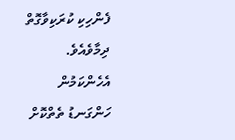ފެންހިކި ކުރަކިވާގޮތް ދިމާވެއެވެ. އެހެންކަމުން ހަންގަނޑު ތެތްކޮށް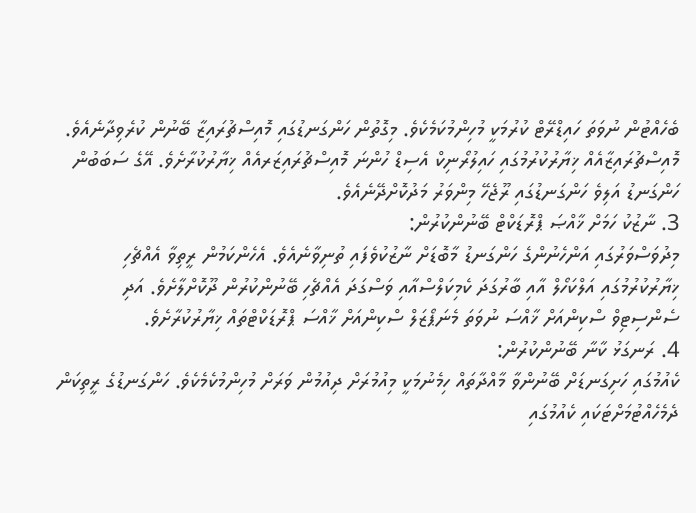ބެހެއްޓުން ނުވަތަ ހައިޑްރޭޓް ކުރުމަކީ މުހިންމުކަމެކެވެ. މިގޮތުން ހަންގަނޑުގައި މޮއިސްޗުރައިޒާ ބޭނުން ކުރެވިދާނެއެވެ. މޮއިސްޗުރައިޒާއެއް ޚިޔާރުކުރުމުގައި ހައިލުރޯނިކް އެސިޑް ހުންނަ މޮއިސްޗުރައިޒަރއެއް ޚިޔާރުކުރާށެވެ. އޭގެ ސަބަބުން ހަންގަނޑު އަލިވެ ހަންގަނޑުގައި ރޫޖެހޭ މިންވަރު މަދުކޮށްދޭނެއެވެ.
3. ނާޒުކު ހަމަށް ޚާއްޞަ ޕްރޮޑަކްޓް ބޭނުންކުރުން:
މިދުވަސްވަރުގައި އަންހެނުންގެ ހަންގަނޑު މާބޮޑަށް ނާޒުކުވެފައި ތުނިވާނެއެވެ. އެހެންކަމުން ރީތިވާ އެއްޗެހި ޚިޔާރުކުރުމުގައި އަލްކަހޯލް އާއި ބާރުގަދަ ކެމިކަލްސްއާއި ވަސްގަދަ އެއްޗެހި ބޭނުންކުރުން ދޫކޮށްލާށެވެ. އަދި ސެންސިޓިވް ސްކިންއަށް ޚާއްސަ ނުވަތަ މެނަޕޯޒަލް ސްކިންއަށް ޚާއްސަ ޕްރޮޑަކްޓްތައް ޚިޔާރުކުރާށެވެ.
4. ރަނގަޅު ކާނާ ބޭނުންކުރުން:
ކެއުމުގައި ހަށިގަނޑަށް ބޭނުންވާ މާއްދާތައް ހިމެނުމަކީ މިއުމުރަށް ދިއުމުން ވަރަށް މުހިންމުކެމެކެވެ. ހަންގަނޑުގެ ރީތިކަން ދެމެހެއްޓުމަށްޓަކައި ކެއުމުގައި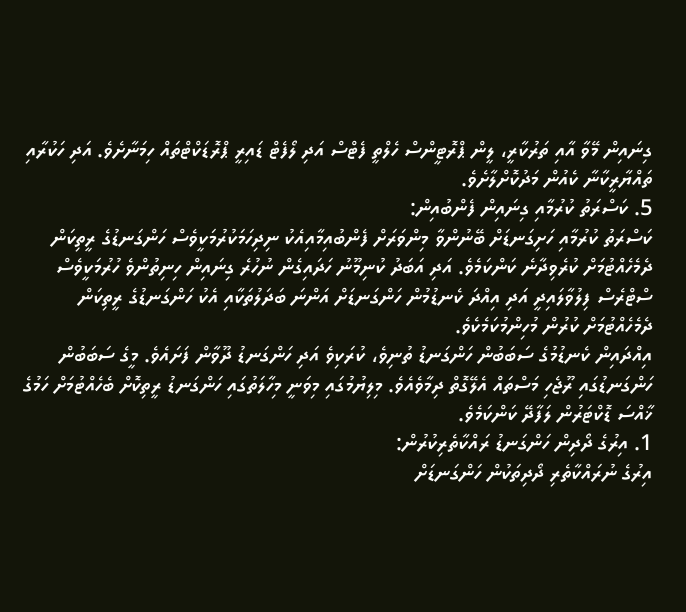ގިނައިން މޭވާ އާއި ތަރުކާރީ، ލީން ޕްރޮޓީންސް ހެލްތީ ފެޓްސް އަދި ލޯފެޓް ޑައިރީ ޕްރޮޑަކްޓްތައް ހިމަނާށެވެ. އަދި ހަކުރާއި ތައްޔާރީކާނާ ކެއުން މަދުކޮށްލާށެވެ.
5. ކަސްރަތު ކުރުމާއި ގިނައިން ފެންބުއިން:
ކަސްރަތު ކުރުމާއި ހަށިގަނޑަށް ބޭނުންވާ މިންވަރަށް ފެންބުއިމާއިއެކު ނިދިހަމަކުރުމަކީވެސް ހަންގަނޑުގެ ރީތިކަން ދެމެހެއްޓުމަށް ކުރެވިދާނެ ކަންކަމެވެ. އަދި އަބަދު ކުނިމޫނު ހަދައިގެން ނުހުރެ ގިނައިން ހިނިތުންވެ ހުރުމަކީވެސް ސްޓްރެސް ފިލުވާލައިދީ އަދި އިއްދަ ކެނޑުމުން ހަންގަނޑަށް އަންނަ ބަދަލުތަކާއި އެކު ހަންގަނޑުގެ ރީތިކަން ދެމެހެއްޓުމަށް ކުރުން މުހިންމުކަމެކެވެ.
އިއްދައިން ކެނޑުމުގެ ސަބަބުން ހަންގަނޑު ތުނިވެ، ކުރަކިވެ އަދި ހަންގަނޑު ދޫވާން ފަށައެވެ. މީގެ ސަބަބުން ހަންގަނޑުގައި ރޫޖެހި މަސްތައް އެލޭގޮތް ދިމާވެއެވެ. މިލިޔުމުގައި މިވަނީ މިހާލަތުގައި ހަންގަނޑު ރީތިކޮށް ބެހެއްޓުމަށް ހަމުގެ ޚާއްސަ ޑޮކްޓަރުން ލަފާދޭ ކަންކަމެވެ.
1. އިރުގެ ދޯދިން ހަންގަނޑު ރައްކާތެރިކުރުން:
އިރުގެ ނުރައްކާތެރި ދޯދިތަކުން ހަންގަނޑަށް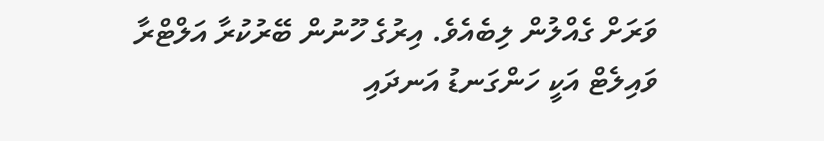ވަރަށް ގެއްލުން ލިބެއެވެ. އިރުގެ ހޫނުން ބޭރުކުރާ އަލްޓްރާ ވައިލެޓް އަކީ ހަންގަނޑު އަނދައި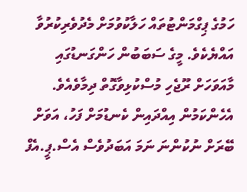ހަމުގެ ޕިގްމަންޓުތައް ހަލާކުވުމަށް މެދުވެރިކުރުވާ އައްޔެކެވެ. މީގެ ސަބަބުން ހަންގަނޑުގައި މާއަވަހަށް ރޫޖެހި މުސްކުޅިވާގޮތް ދިމާވެއެވެ. އެހެންކަމުން އިއްދައިން ކެނޑުމަށް ފަހު، އަވަށް ބޭރަށް ނުކުންނަ ނަމަ އަބަދުވެސް އެސް.ޕީ.އެފް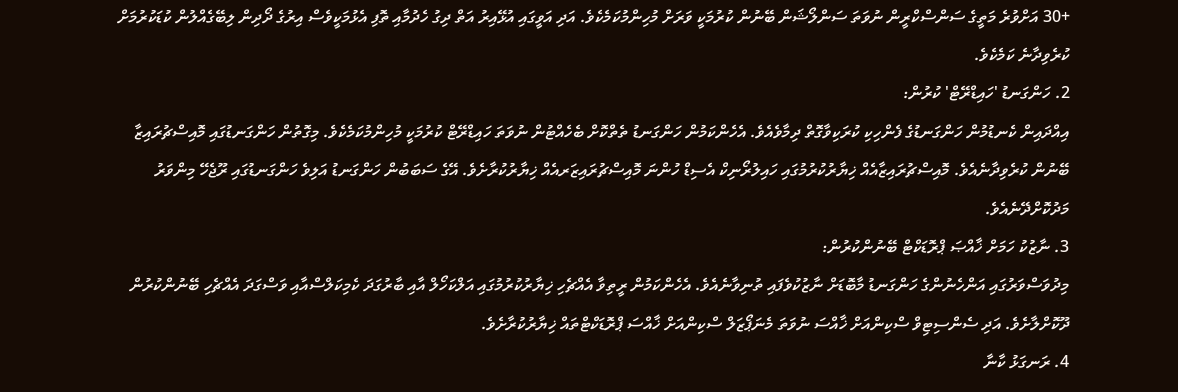+30 އަށްވުރެ މަތީގެ ސަންސްކްރީން ނުވަތަ ސަންލޯޝަން ބޭނުން ކުރުމަކީ ވަރަށް މުހިންމުކަމެކެވެ. އަދި އަވީގައި އުޅޭއިރު އަތް ދިގު ހެދުމާއި ތޮފި އެޅުމަކީވެސް އިރުގެ ދޯދިން ލިބޭގެއްލުން ކުޑަކުރުމަށް ކުރެވިދާނެ ކަމެކެވެ.
2. ހަންގަނޑު 'ހައިޑްރޭޓް' ކުރުން:
އިއްދައިން ކެނޑުމުން ހަންގަނޑުގެ ފެންހިކި ކުރަކިވާގޮތް ދިމާވެއެވެ. އެހެންކަމުން ހަންގަނޑު ތެތްކޮށް ބެހެއްޓުން ނުވަތަ ހައިޑްރޭޓް ކުރުމަކީ މުހިންމުކަމެކެވެ. މިގޮތުން ހަންގަނޑުގައި މޮއިސްޗުރައިޒާ ބޭނުން ކުރެވިދާނެއެވެ. މޮއިސްޗުރައިޒާއެއް ޚިޔާރުކުރުމުގައި ހައިލުރޯނިކް އެސިޑް ހުންނަ މޮއިސްޗުރައިޒަރއެއް ޚިޔާރުކުރާށެވެ. އޭގެ ސަބަބުން ހަންގަނޑު އަލިވެ ހަންގަނޑުގައި ރޫޖެހޭ މިންވަރު މަދުކޮށްދޭނެއެވެ.
3. ނާޒުކު ހަމަށް ޚާއްޞަ ޕްރޮޑަކްޓް ބޭނުންކުރުން:
މިދުވަސްވަރުގައި އަންހެނުންގެ ހަންގަނޑު މާބޮޑަށް ނާޒުކުވެފައި ތުނިވާނެއެވެ. އެހެންކަމުން ރީތިވާ އެއްޗެހި ޚިޔާރުކުރުމުގައި އަލްކަހޯލް އާއި ބާރުގަދަ ކެމިކަލްސްއާއި ވަސްގަދަ އެއްޗެހި ބޭނުންކުރުން ދޫކޮށްލާށެވެ. އަދި ސެންސިޓިވް ސްކިންއަށް ޚާއްސަ ނުވަތަ މެނަޕޯޒަލް ސްކިންއަށް ޚާއްސަ ޕްރޮޑަކްޓްތައް ޚިޔާރުކުރާށެވެ.
4. ރަނގަޅު ކާނާ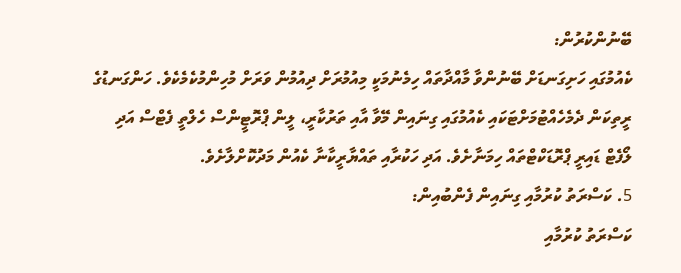ބޭނުންކުރުން:
ކެއުމުގައި ހަށިގަނޑަށް ބޭނުންވާ މާއްދާތައް ހިމެނުމަކީ މިއުމުރަށް ދިއުމުން ވަރަށް މުހިންމުކެމެކެވެ. ހަންގަނޑުގެ ރީތިކަން ދެމެހެއްޓުމަށްޓަކައި ކެއުމުގައި ގިނައިން މޭވާ އާއި ތަރުކާރީ، ލީން ޕްރޮޓީންސް ހެލްތީ ފެޓްސް އަދި ލޯފެޓް ޑައިރީ ޕްރޮޑަކްޓްތައް ހިމަނާށެވެ. އަދި ހަކުރާއި ތައްޔާރީކާނާ ކެއުން މަދުކޮށްލާށެވެ.
5. ކަސްރަތު ކުރުމާއި ގިނައިން ފެންބުއިން:
ކަސްރަތު ކުރުމާއި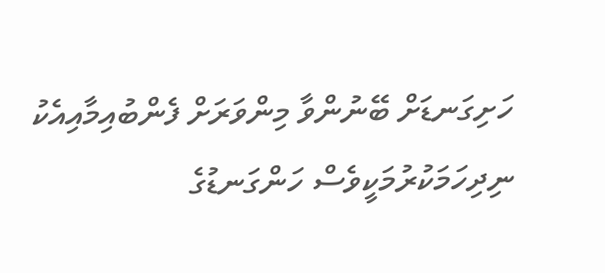ހަށިގަނޑަށް ބޭނުންވާ މިންވަރަށް ފެންބުއިމާއިއެކު ނިދިހަމަކުރުމަކީވެސް ހަންގަނޑުގެ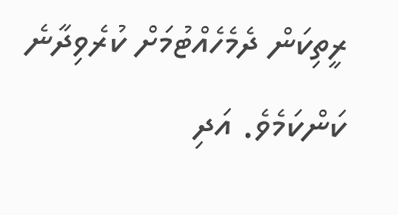ރީތިކަން ދެމެހެއްޓުމަށް ކުރެވިދާނެ ކަންކަމެވެ. އަދި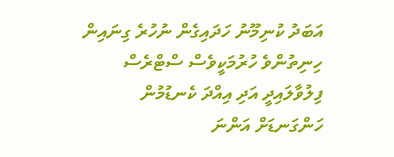އަބަދު ކުނިމޫނު ހަދައިގެން ނުހުރެ ގިނައިން ހިނިތުންވެ ހުރުމަކީވެސް ސްޓްރެސް ފިލުވާލައިދީ އަދި އިއްދަ ކެނޑުމުން ހަންގަނޑަށް އަންނަ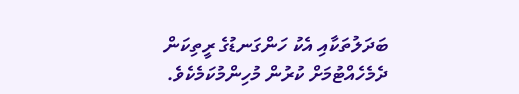ބަދަލުތަކާއި އެކު ހަންގަނޑުގެ ރީތިކަން ދެމެހެއްޓުމަށް ކުރުން މުހިންމުކަމެކެވެ.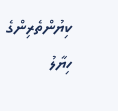ކިޔުންތެރިންގެ ހިޔާލު